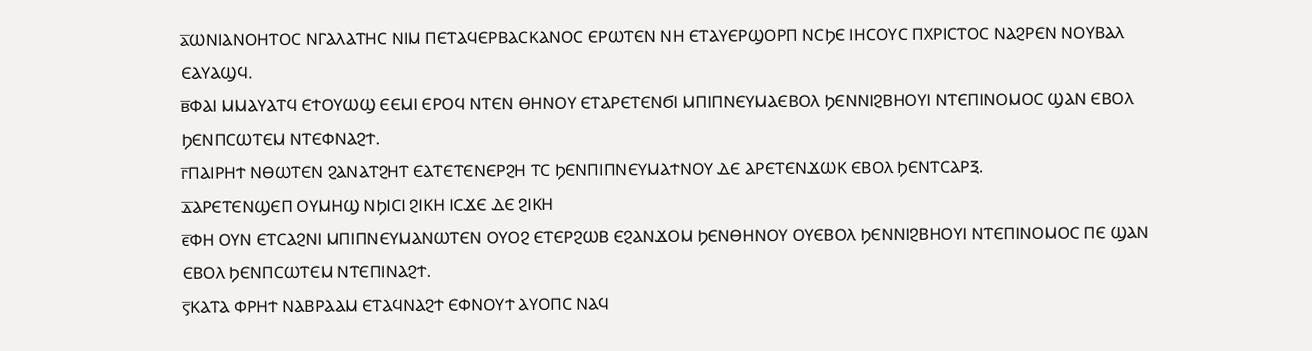ⲁ̅ⲰⲚⲒⲀⲚⲞⲎⲦⲞⲤ ⲚⲄⲀⲖⲀⲦⲎⲤ ⲚⲒⲘ ⲠⲈⲦⲀϤⲈⲢⲂⲀⲤⲔⲀⲚⲞⲤ ⲈⲢⲰⲦⲈⲚ ⲚⲎ ⲈⲦⲀⲨⲈⲢϢⲞⲢⲠ ⲚⲤϦⲈ ⲒⲎⲤⲞⲨⲤ ⲠⲬⲢⲒⲤⲦⲞⲤ ⲚⲀϨⲢⲈⲚ ⲚⲞⲨⲂⲀⲖ ⲈⲀⲨⲀϢϤ.
ⲃ̅ⲪⲀⲒ ⲘⲘⲀⲨⲀⲦϤ ⲈϮⲞⲨⲰϢ ⲈⲈⲘⲒ ⲈⲢⲞϤ ⲚⲦⲈⲚ ⲐⲎⲚⲞⲨ ⲈⲦⲀⲢⲈⲦⲈⲚϬⲒ ⲘⲠⲒⲠⲚⲈⲨⲘⲀⲈⲂⲞⲖ ϦⲈⲚⲚⲒϨⲂⲎⲞⲨⲒ ⲚⲦⲈⲠⲒⲚⲞⲘⲞⲤ ϢⲀⲚ ⲈⲂⲞⲖ ϦⲈⲚⲠⲤⲰⲦⲈⲘ ⲚⲦⲈⲪⲚⲀϨϮ.
ⲅ̅ⲠⲀⲒⲢⲎϮ ⲚⲐⲰⲦⲈⲚ ϨⲀⲚⲀⲦϨⲎⲦ ⲈⲀⲦⲈⲦⲈⲚⲈⲢϨⲎ ⲦⲤ ϦⲈⲚⲠⲒⲠⲚⲈⲨⲘⲀϮⲚⲞⲨ ⲆⲈ ⲀⲢⲈⲦⲈⲚϪⲰⲔ ⲈⲂⲞⲖ ϦⲈⲚⲦⲤⲀⲢⲜ.
ⲇ̅ⲀⲢⲈⲦⲈⲚϢⲈⲠ ⲞⲨⲘⲎϢ ⲚϦⲒⲤⲒ ϨⲒⲔⲎ ⲒⲤϪⲈ ⲆⲈ ϨⲒⲔⲎ
ⲉ̅ⲪⲎ ⲞⲨⲚ ⲈⲦⲤⲀϨⲚⲒ ⲘⲠⲒⲠⲚⲈⲨⲘⲀⲚⲰⲦⲈⲚ ⲞⲨⲞϨ ⲈⲦⲈⲢϨⲰⲂ ⲈϨⲀⲚϪⲞⲘ ϦⲈⲚⲐⲎⲚⲞⲨ ⲞⲨⲈⲂⲞⲖ ϦⲈⲚⲚⲒϨⲂⲎⲞⲨⲒ ⲚⲦⲈⲠⲒⲚⲞⲘⲞⲤ ⲠⲈ ϢⲀⲚ ⲈⲂⲞⲖ ϦⲈⲚⲠⲤⲰⲦⲈⲘ ⲚⲦⲈⲠⲒⲚⲀϨϮ.
ⲋ̅ⲔⲀⲦⲀ ⲪⲢⲎϮ ⲚⲀⲂⲢⲀⲀⲘ ⲈⲦⲀϤⲚⲀϨϮ ⲈⲪⲚⲞⲨϮ ⲀⲨⲞⲠⲤ ⲚⲀϤ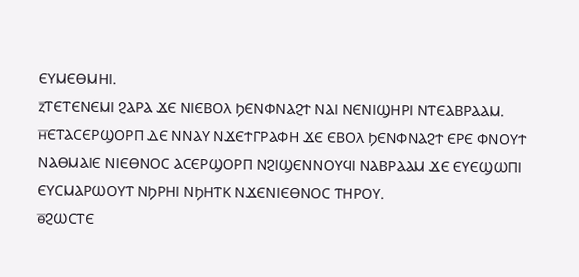ⲈⲨⲘⲈⲐⲘⲎⲒ.
ⲍ̅ⲦⲈⲦⲈⲚⲈⲘⲒ ϨⲀⲢⲀ ϪⲈ ⲚⲒⲈⲂⲞⲖ ϦⲈⲚⲪⲚⲀϨϮ ⲚⲀⲒ ⲚⲈⲚⲒϢⲎⲢⲒ ⲚⲦⲈⲀⲂⲢⲀⲀⲘ.
ⲏ̅ⲈⲦⲀⲤⲈⲢϢⲞⲢⲠ ⲆⲈ ⲚⲚⲀⲨ ⲚϪⲈϮⲄⲢⲀⲪⲎ ϪⲈ ⲈⲂⲞⲖ ϦⲈⲚⲪⲚⲀϨϮ ⲈⲢⲈ ⲪⲚⲞⲨϮ ⲚⲀⲐⲘⲀⲒⲈ ⲚⲒⲈⲐⲚⲞⲤ ⲀⲤⲈⲢϢⲞⲢⲠ ⲚϨⲒϢⲈⲚⲚⲞⲨϤⲒ ⲚⲀⲂⲢⲀⲀⲘ ϪⲈ ⲈⲨⲈϢⲰⲠⲒ ⲈⲨⲤⲘⲀⲢⲰⲞⲨⲦ ⲚϦⲢⲎⲒ ⲚϦⲎⲦⲔ ⲚϪⲈⲚⲒⲈⲐⲚⲞⲤ ⲦⲎⲢⲞⲨ.
ⲑ̅ϨⲰⲤⲦⲈ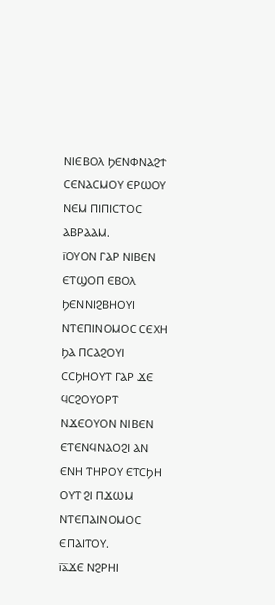ⲚⲒⲈⲂⲞⲖ ϦⲈⲚⲪⲚⲀϨϮ ⲤⲈⲚⲀⲤⲘⲞⲨ ⲈⲢⲰⲞⲨ ⲚⲈⲘ ⲠⲒⲠⲒⲤⲦⲞⲤ ⲀⲂⲢⲀⲀⲘ.
ⲓ̅ⲞⲨⲞⲚ ⲄⲀⲢ ⲚⲒⲂⲈⲚ ⲈⲦϢⲞⲠ ⲈⲂⲞⲖ ϦⲈⲚⲚⲒϨⲂⲎⲞⲨⲒ ⲚⲦⲈⲠⲒⲚⲞⲘⲞⲤ ⲤⲈⲬⲎ ϦⲀ ⲠⲤⲀϨⲞⲨⲒ ⲤⲤϦⲎⲞⲨⲦ ⲄⲀⲢ ϪⲈ ϤⲤϨⲞⲨⲞⲢⲦ ⲚϪⲈⲞⲨⲞⲚ ⲚⲒⲂⲈⲚ ⲈⲦⲈⲚϤⲚⲀⲞϨⲒ ⲀⲚ ⲈⲚⲎ ⲦⲎⲢⲞⲨ ⲈⲦⲤϦⲎ ⲞⲨⲦ ϨⲒ ⲠϪⲰⲘ ⲚⲦⲈⲠⲀⲒⲚⲞⲘⲞⲤ ⲈⲠⲀⲒⲦⲞⲨ.
ⲓ̅ⲁ̅ϪⲈ ⲚϨⲢⲎⲒ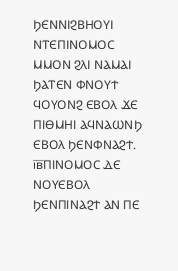ϦⲈⲚⲚⲒϨⲂⲎⲞⲨⲒ ⲚⲦⲈⲠⲒⲚⲞⲘⲞⲤ ⲘⲘⲞⲚ ϨⲖⲒ ⲚⲀⲘⲀⲒ ϦⲀⲦⲈⲚ ⲪⲚⲞⲨϮ ϤⲞⲨⲞⲚϨ ⲈⲂⲞⲖ ϪⲈ ⲠⲒⲐⲘⲎⲒ ⲀϤⲚⲀⲰⲚϦ ⲈⲂⲞⲖ ϦⲈⲚⲪⲚⲀϨϮ.
ⲓ̅ⲃ̅ⲠⲒⲚⲞⲘⲞⲤ ⲆⲈ ⲚⲞⲨⲈⲂⲞⲖ ϦⲈⲚⲠⲒⲚⲀϨϮ ⲀⲚ ⲠⲈ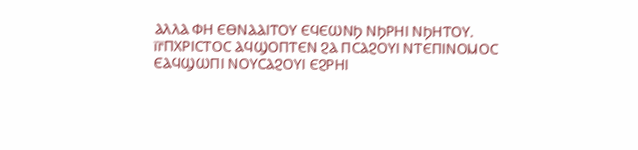ⲀⲖⲖⲀ ⲪⲎ ⲈⲐⲚⲀⲀⲒⲦⲞⲨ ⲈϤⲈⲰⲚϦ ⲚϦⲢⲎⲒ ⲚϦⲎⲦⲞⲨ.
ⲓ̅ⲅ̅ⲠⲬⲢⲒⲤⲦⲞⲤ ⲀϤϢⲞⲠⲦⲈⲚ ϨⲀ ⲠⲤⲀϨⲞⲨⲒ ⲚⲦⲈⲠⲒⲚⲞⲘⲞⲤ ⲈⲀϤϢⲰⲠⲒ ⲚⲞⲨⲤⲀϨⲞⲨⲒ ⲈϨⲢⲎⲒ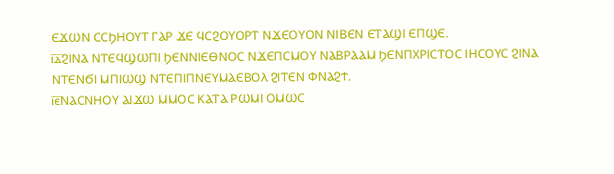ⲈϪⲰⲚ ⲤⲤϦⲎⲞⲨⲦ ⲄⲀⲢ ϪⲈ ϤⲤϨⲞⲨⲞⲢⲦ ⲚϪⲈⲞⲨⲞⲚ ⲚⲒⲂⲈⲚ ⲈⲦⲀϢⲒ ⲈⲠϢⲈ.
ⲓ̅ⲇ̅ϨⲒⲚⲀ ⲚⲦⲈϤϢⲰⲠⲒ ϦⲈⲚⲚⲒⲈⲐⲚⲞⲤ ⲚϪⲈⲠⲤⲘⲞⲨ ⲚⲀⲂⲢⲀⲀⲘ ϦⲈⲚⲠⲬⲢⲒⲤⲦⲞⲤ ⲒⲎⲤⲞⲨⲤ ϨⲒⲚⲀ ⲚⲦⲈⲚϬⲒ ⲘⲠⲒⲰϢ ⲚⲦⲈⲠⲒⲠⲚⲈⲨⲘⲀⲈⲂⲞⲖ ϨⲒⲦⲈⲚ ⲪⲚⲀϨϮ.
ⲓ̅ⲉ̅ⲚⲀⲤⲚⲎⲞⲨ ⲀⲒϪⲰ ⲘⲘⲞⲤ ⲔⲀⲦⲀ ⲢⲰⲘⲒ ⲞⲘⲰⲤ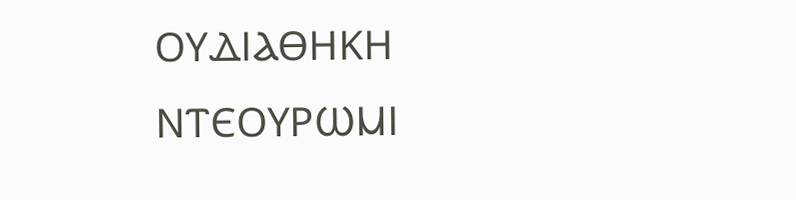ⲞⲨⲆⲒⲀⲐⲎⲔⲎ ⲚⲦⲈⲞⲨⲢⲰⲘⲒ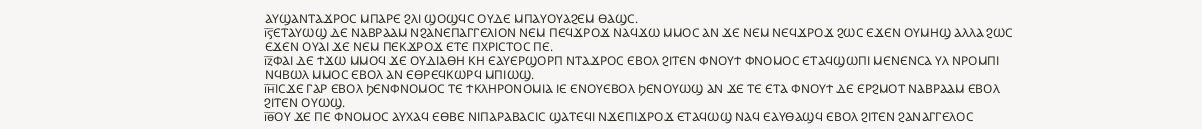ⲀⲨϢⲀⲚⲦⲀϪⲢⲞⲤ ⲘⲠⲀⲢⲈ ϨⲖⲒ ϢⲞϢϤⲤ ⲞⲨⲆⲈ ⲘⲠⲀⲨⲞⲨⲀϨⲈⲘ ⲐⲀϢⲤ.
ⲓ̅ⲋ̅ⲈⲦⲀⲨⲰϢ ⲆⲈ ⲚⲀⲂⲢⲀⲀⲘ ⲚϨⲀⲚⲈⲠⲀⲄⲄⲈⲖⲒⲞⲚ ⲚⲈⲘ ⲠⲈϤϪⲢⲞϪ ⲚⲀϤϪⲰ ⲘⲘⲞⲤ ⲀⲚ ϪⲈ ⲚⲈⲘ ⲚⲈϤϪⲢⲞϪ ϨⲰⲤ ⲈϪⲈⲚ ⲞⲨⲘⲎϢ ⲀⲖⲖⲀ ϨⲰⲤ ⲈϪⲈⲚ ⲞⲨⲀⲒ ϪⲈ ⲚⲈⲘ ⲠⲈⲔϪⲢⲞϪ ⲈⲦⲈ ⲠⲬⲢⲒⲤⲦⲞⲤ ⲠⲈ.
ⲓ̅ⲍ̅ⲪⲀⲒ ⲆⲈ ϮϪⲰ ⲘⲘⲞϤ ϪⲈ ⲞⲨⲆⲒⲀⲐⲎ ⲔⲎ ⲈⲀⲨⲈⲢϢⲞⲢⲠ ⲚⲦⲀϪⲢⲞⲤ ⲈⲂⲞⲖ ϨⲒⲦⲈⲚ ⲪⲚⲞⲨϮ ⲪⲚⲞⲘⲞⲤ ⲈⲦⲀϤϢⲰⲠⲒ ⲘⲈⲚⲈⲚⲤⲀ ⲨⲖ ⲚⲢⲞⲘⲠⲒ ⲚϤⲂⲰⲖ ⲘⲘⲞⲤ ⲈⲂⲞⲖ ⲀⲚ ⲈⲐⲢⲈϤⲔⲰⲢϤ ⲘⲠⲒⲰϢ.
ⲓ̅ⲏ̅ⲒⲤϪⲈ ⲄⲀⲢ ⲈⲂⲞⲖ ϦⲈⲚⲪⲚⲞⲘⲞⲤ ⲦⲈ ϮⲔⲖⲎⲢⲞⲚⲞⲘⲒⲀ ⲒⲈ ⲈⲚⲞⲨⲈⲂⲞⲖ ϦⲈⲚⲞⲨⲰϢ ⲀⲚ ϪⲈ ⲦⲈ ⲈⲦⲀ ⲪⲚⲞⲨϮ ⲆⲈ ⲈⲢϨⲘⲞⲦ ⲚⲀⲂⲢⲀⲀⲘ ⲈⲂⲞⲖ ϨⲒⲦⲈⲚ ⲞⲨⲰϢ.
ⲓ̅ⲑ̅ⲞⲨ ϪⲈ ⲠⲈ ⲪⲚⲞⲘⲞⲤ ⲀⲨⲬⲀϤ ⲈⲐⲂⲈ ⲚⲒⲠⲀⲢⲀⲂⲀⲤⲒⲤ ϢⲀⲦⲈϤⲒ ⲚϪⲈⲠⲒϪⲢⲞϪ ⲈⲦⲀϤⲰϢ ⲚⲀϤ ⲈⲀⲨⲐⲀϢϤ ⲈⲂⲞⲖ ϨⲒⲦⲈⲚ ϨⲀⲚⲀⲄⲄⲈⲖⲞⲤ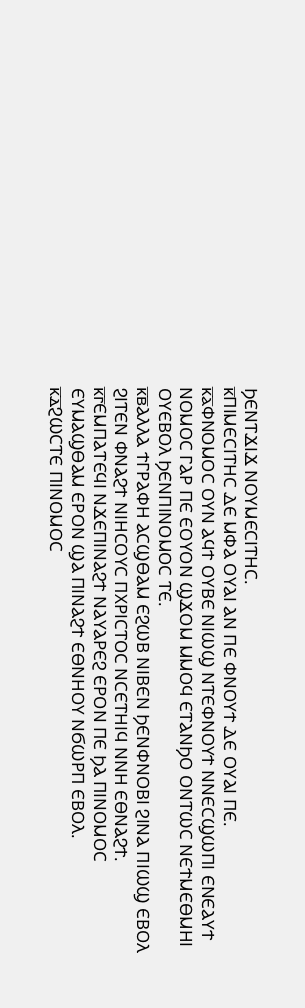ϦⲈⲚⲦϪⲒϪ ⲚⲞⲨⲘⲈⲤⲒⲦⲎⲤ.
ⲕ̅ⲠⲒⲘⲈⲤⲒⲦⲎⲤ ⲆⲈ ⲘⲪⲀ ⲞⲨⲀⲒ ⲀⲚ ⲠⲈ ⲪⲚⲞⲨϮ ⲆⲈ ⲞⲨⲀⲒ ⲠⲈ.
ⲕ̅ⲁ̅ⲪⲚⲞⲘⲞⲤ ⲞⲨⲚ ⲀϤϮ ⲞⲨⲂⲈ ⲚⲒⲰϢ ⲚⲦⲈⲪⲚⲞⲨϮ ⲚⲚⲈⲤϢⲰⲠⲒ ⲈⲚⲈⲀⲨϮ ⲚⲞⲘⲞⲤ ⲄⲀⲢ ⲠⲈ ⲈⲞⲨⲞⲚ ϢϪⲞⲘ ⲘⲘⲞϤ ⲈⲦⲀⲚϦⲞ ⲞⲚⲦⲰⲤ ⲚⲈϮⲘⲈⲐⲘⲎⲒ ⲞⲨⲈⲂⲞⲖ ϦⲈⲚⲠⲒⲚⲞⲘⲞⲤ ⲦⲈ.
ⲕ̅ⲃ̅ⲀⲖⲖⲀ ϮⲄⲢⲀⲪⲎ ⲀⲤϢⲐⲀⲘ ⲈϨⲰⲂ ⲚⲒⲂⲈⲚ ϦⲈⲚⲪⲚⲞⲂⲒ ϨⲒⲚⲀ ⲠⲒⲰϢ ⲈⲂⲞⲖ ϨⲒⲦⲈⲚ ⲪⲚⲀϨϮ ⲚⲒⲎⲤⲞⲨⲤ ⲠⲬⲢⲒⲤⲦⲞⲤ ⲚⲤⲈⲦⲎⲒϤ ⲚⲚⲎ ⲈⲐⲚⲀϨϮ.
ⲕ̅ⲅ̅ⲈⲘⲠⲀⲦⲈϤⲒ ⲚϪⲈⲠⲒⲚⲀϨϮ ⲚⲀⲨⲀⲢⲈϨ ⲈⲢⲞⲚ ⲠⲈ ϦⲀ ⲠⲒⲚⲞⲘⲞⲤ ⲈⲨⲘⲀϢⲐⲀⲘ ⲈⲢⲞⲚ ϢⲀ ⲠⲒⲚⲀϨϮ ⲈⲐⲚⲎⲞⲨ ⲚϬⲰⲢⲠ ⲈⲂⲞⲖ.
ⲕ̅ⲇ̅ϨⲰⲤⲦⲈ ⲠⲒⲚⲞⲘⲞⲤ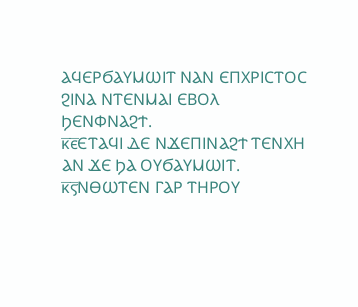ⲀϤⲈⲢϬⲀⲨⲘⲰⲒⲦ ⲚⲀⲚ ⲈⲠⲬⲢⲒⲤⲦⲞⲤ ϨⲒⲚⲀ ⲚⲦⲈⲚⲘⲀⲒ ⲈⲂⲞⲖ ϦⲈⲚⲪⲚⲀϨϮ.
ⲕ̅ⲉ̅ⲈⲦⲀϤⲒ ⲆⲈ ⲚϪⲈⲠⲒⲚⲀϨϮ ⲦⲈⲚⲬⲎ ⲀⲚ ϪⲈ ϦⲀ ⲞⲨϬⲀⲨⲘⲰⲒⲦ.
ⲕ̅ⲋ̅ⲚⲐⲰⲦⲈⲚ ⲄⲀⲢ ⲦⲎⲢⲞⲨ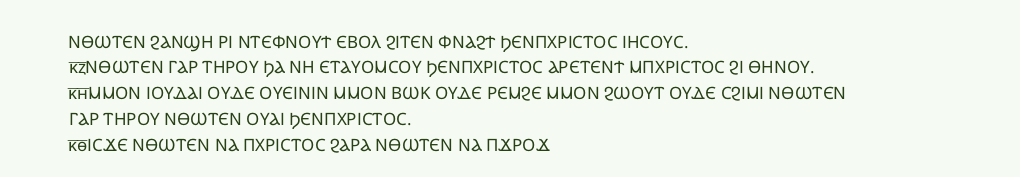ⲚⲐⲰⲦⲈⲚ ϨⲀⲚϢⲎ ⲢⲒ ⲚⲦⲈⲪⲚⲞⲨϮ ⲈⲂⲞⲖ ϨⲒⲦⲈⲚ ⲪⲚⲀϨϮ ϦⲈⲚⲠⲬⲢⲒⲤⲦⲞⲤ ⲒⲎⲤⲞⲨⲤ.
ⲕ̅ⲍ̅ⲚⲐⲰⲦⲈⲚ ⲄⲀⲢ ⲦⲎⲢⲞⲨ ϦⲀ ⲚⲎ ⲈⲦⲀⲨⲞⲘⲤⲞⲨ ϦⲈⲚⲠⲬⲢⲒⲤⲦⲞⲤ ⲀⲢⲈⲦⲈⲚϮ ⲘⲠⲬⲢⲒⲤⲦⲞⲤ ϨⲒ ⲐⲎⲚⲞⲨ.
ⲕ̅ⲏ̅ⲘⲘⲞⲚ ⲒⲞⲨⲆⲀⲒ ⲞⲨⲆⲈ ⲞⲨⲈⲒⲚⲒⲚ ⲘⲘⲞⲚ ⲂⲰⲔ ⲞⲨⲆⲈ ⲢⲈⲘϨⲈ ⲘⲘⲞⲚ ϨⲰⲞⲨⲦ ⲞⲨⲆⲈ ⲤϨⲒⲘⲒ ⲚⲐⲰⲦⲈⲚ ⲄⲀⲢ ⲦⲎⲢⲞⲨ ⲚⲐⲰⲦⲈⲚ ⲞⲨⲀⲒ ϦⲈⲚⲠⲬⲢⲒⲤⲦⲞⲤ.
ⲕ̅ⲑ̅ⲒⲤϪⲈ ⲚⲐⲰⲦⲈⲚ ⲚⲀ ⲠⲬⲢⲒⲤⲦⲞⲤ ϨⲀⲢⲀ ⲚⲐⲰⲦⲈⲚ ⲚⲀ ⲠϪⲢⲞϪ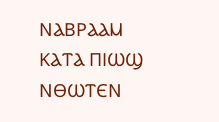ⲚⲀⲂⲢⲀⲀⲘ ⲔⲀⲦⲀ ⲠⲒⲰϢ ⲚⲐⲰⲦⲈⲚ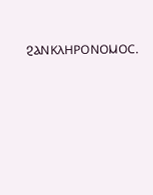ϨⲀⲚⲔⲖⲎⲢⲞⲚⲞⲘⲞⲤ.